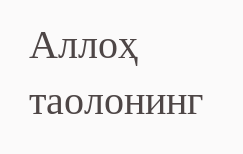Аллоҳ таолонинг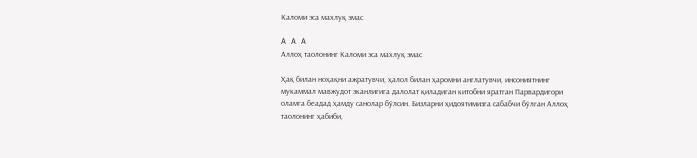Каломи эса махлуқ эмас

A A A
Аллоҳ таолонинг Каломи эса махлуқ эмас

Ҳақ билан ноҳақни ажратувчи, ҳалол билан ҳаромни англатувчи, инсониятнинг мукаммал мавжудот эканлигига далолат қиладиган китобни яратган Парвардигори оламга беадад ҳамду санолар бўлсин. Бизларни ҳидоятимизга сабабчи бўлган Аллоҳ таолонинг ҳабиби,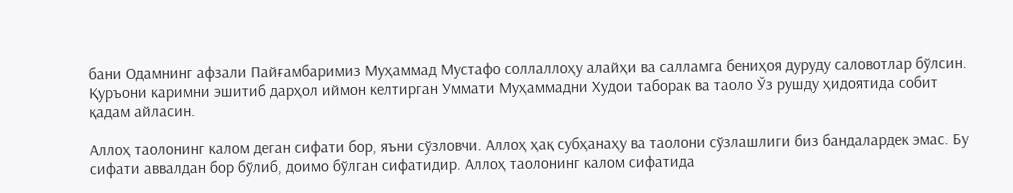бани Одамнинг афзали Пайғамбаримиз Муҳаммад Мустафо соллаллоҳу алайҳи ва салламга бениҳоя дуруду саловотлар бўлсин. Қуръони каримни эшитиб дарҳол иймон келтирган Уммати Муҳаммадни Худои таборак ва таоло Ўз рушду ҳидоятида собит қадам айласин.

Аллоҳ таолонинг калом деган сифати бор, яъни сўзловчи. Аллоҳ ҳақ субҳанаҳу ва таолони сўзлашлиги биз бандалардек эмас. Бу сифати аввалдан бор бўлиб, доимо бўлган сифатидир. Аллоҳ таолонинг калом сифатида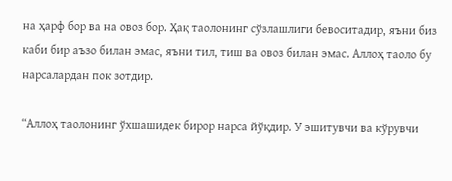на ҳарф бор ва на овоз бор. Ҳақ таолонинг сўзлашлиги бевоситадир, яъни биз каби бир аъзо билан эмас, яъни тил, тиш ва овоз билан эмас. Аллоҳ таоло бу нарсалардан пок зотдир.

“Аллоҳ таолонинг ўхшашидек бирор нарса йўқдир. У эшитувчи ва кўрувчи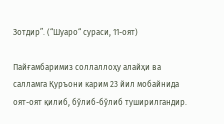Зотдир”. (“Шуаро“ сураси, 11-оят)

Пайғамбаримиз соллаллоҳу алайҳи ва салламга Қуръони карим 23 йил мобайнида оят-оят қилиб, бўлиб-бўлиб туширилгандир.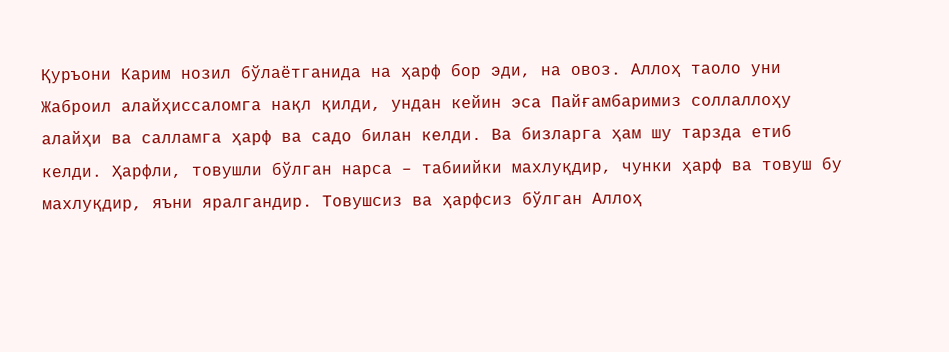Қуръони Карим нозил бўлаётганида на ҳарф бор эди, на овоз. Аллоҳ таоло уни Жаброил алайҳиссаломга нақл қилди, ундан кейин эса Пайғамбаримиз соллаллоҳу алайҳи ва салламга ҳарф ва садо билан келди. Ва бизларга ҳам шу тарзда етиб келди. Ҳарфли, товушли бўлган нарса – табиийки махлуқдир, чунки ҳарф ва товуш бу махлуқдир, яъни яралгандир. Товушсиз ва ҳарфсиз бўлган Аллоҳ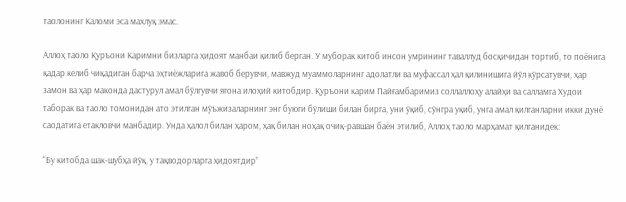таолонинг Каломи эса махлуқ эмас.

Аллоҳ таоло Қуръони Каримни бизларга ҳидоят манбаи қилиб берган. У муборак китоб инсон умрининг таваллуд босқичидан тортиб, то поёнига қадар келиб чиқадиган барча эҳтиёжларига жавоб берувчи, мавжуд муаммоларнинг адолатли ва муфассал ҳал қилинишига йўл кўрсатувчи, ҳар замон ва ҳар маконда дастурул амал бўлгувчи ягона илоҳий китобдир. Қуръони карим Пайғамбаримиз соллаллоҳу алайҳи ва салламга Худои таборак ва таоло томонидан ато этилган мўъжизаларнинг энг буюги бўлиши билан бирга, уни ўқиб, сўнгра уқиб, унга амал қилганларни икки дунё саодатига етакловчи манбадир. Унда ҳалол билан ҳаром, ҳақ билан ноҳақ очиқ-равшан баён этилиб, Аллоҳ таоло марҳамат қилганидек:

“Бу китобда шак-шубҳа йўқ, у тақводорларга ҳидоятдир”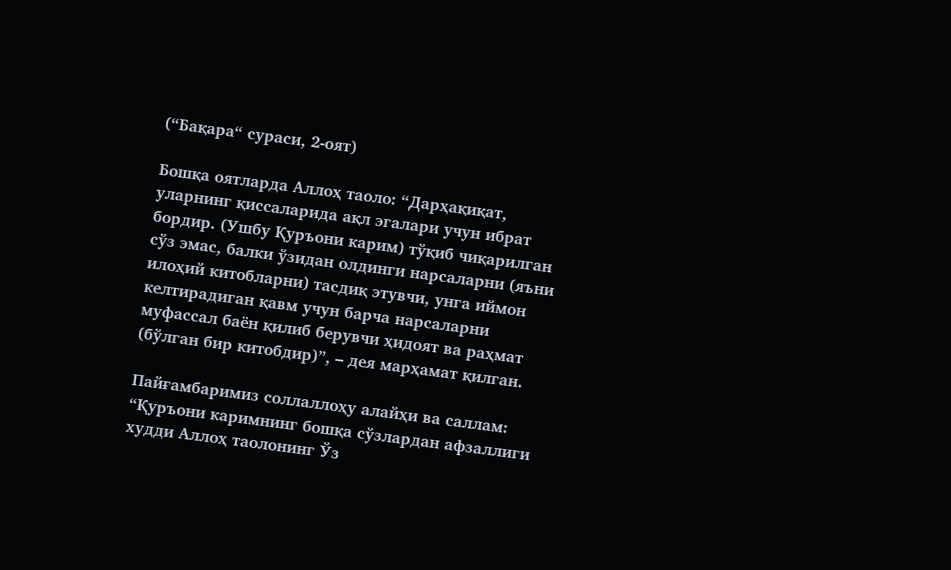(“Бақара“ сураси, 2-оят)

Бошқа оятларда Аллоҳ таоло: “Дарҳақиқат, уларнинг қиссаларида ақл эгалари учун ибрат бордир. (Ушбу Қуръони карим) тўқиб чиқарилган сўз эмас, балки ўзидан олдинги нарсаларни (яъни илоҳий китобларни) тасдиқ этувчи, унга иймон келтирадиган қавм учун барча нарсаларни муфассал баён қилиб берувчи ҳидоят ва раҳмат (бўлган бир китобдир)”, – дея марҳамат қилган.

Пайғамбаримиз соллаллоҳу алайҳи ва саллам: “Қуръони каримнинг бошқа сўзлардан афзаллиги худди Аллоҳ таолонинг Ўз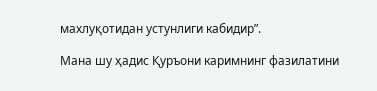махлуқотидан устунлиги кабидир”.

Мана шу ҳадис Қуръони каримнинг фазилатини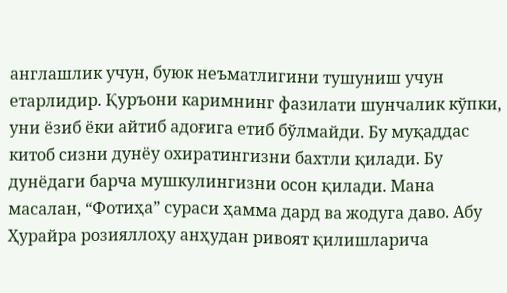англашлик учун, буюк неъматлигини тушуниш учун етарлидир. Қуръони каримнинг фазилати шунчалик кўпки, уни ёзиб ёки айтиб адоғига етиб бўлмайди. Бу муқаддас китоб сизни дунёу охиратингизни бахтли қилади. Бу дунёдаги барча мушкулингизни осон қилади. Мана масалан, “Фотиҳа” сураси ҳамма дард ва жодуга даво. Абу Ҳурайра розияллоҳу анҳудан ривоят қилишларича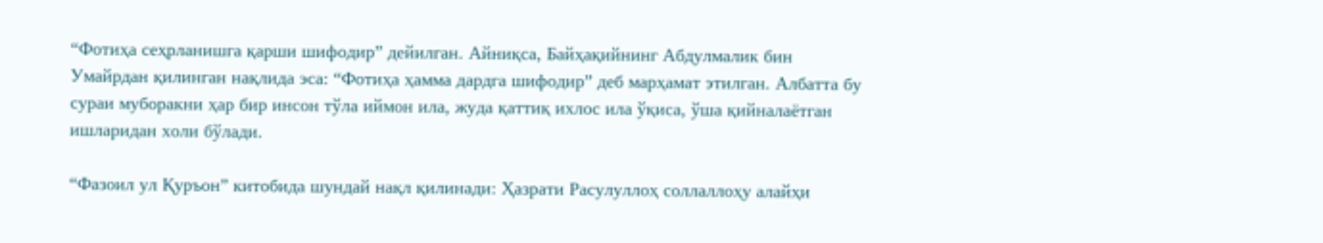“Фотиҳа сеҳрланишга қарши шифодир” дейилган. Айниқса, Байҳақийнинг Абдулмалик бин Умайрдан қилинган нақлида эса: “Фотиҳа ҳамма дардга шифодир” деб марҳамат этилган. Албатта бу сураи муборакни ҳар бир инсон тўла иймон ила, жуда қаттиқ ихлос ила ўқиса, ўша қийналаётган ишларидан холи бўлади.

“Фазоил ул Қуръон” китобида шундай нақл қилинади: Ҳазрати Расулуллоҳ соллаллоҳу алайҳи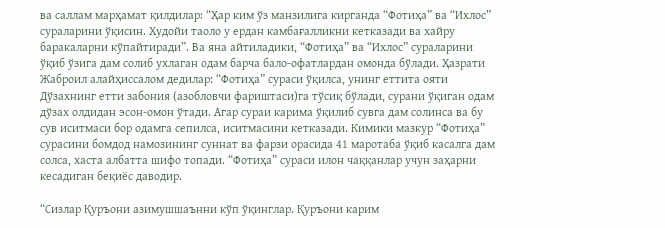ва саллам марҳамат қилдилар: “Ҳар ким ўз манзилига кирганда “Фотиҳа” ва “Ихлос” сураларини ўқисин. Худойи таоло у ердан камбағалликни кетказади ва хайру баракаларни кўпайтиради”. Ва яна айтиладики, “Фотиҳа” ва “Ихлос” сураларини ўқиб ўзига дам солиб ухлаган одам барча бало-офатлардан омонда бўлади. Ҳазрати Жаброил алайҳиссалом дедилар: “Фотиҳа” сураси ўқилса, унинг еттита ояти Дўзахнинг етти забония (азобловчи фариштаси)га тўсиқ бўлади, сурани ўқиган одам дўзах олдидан эсон-омон ўтади. Агар сураи карима ўқилиб сувга дам солинса ва бу сув иситмаси бор одамга сепилса, иситмасини кетказади. Кимики мазкур “Фотиҳа” сурасини бомдод намозининг суннат ва фарзи орасида 41 маротаба ўқиб касалга дам солса, хаста албатта шифо топади. “Фотиҳа” сураси илон чаққанлар учун заҳарни кесадиган беқиёс даводир.

“Сизлар Қуръони азимушшаънни кўп ўқинглар. Қуръони карим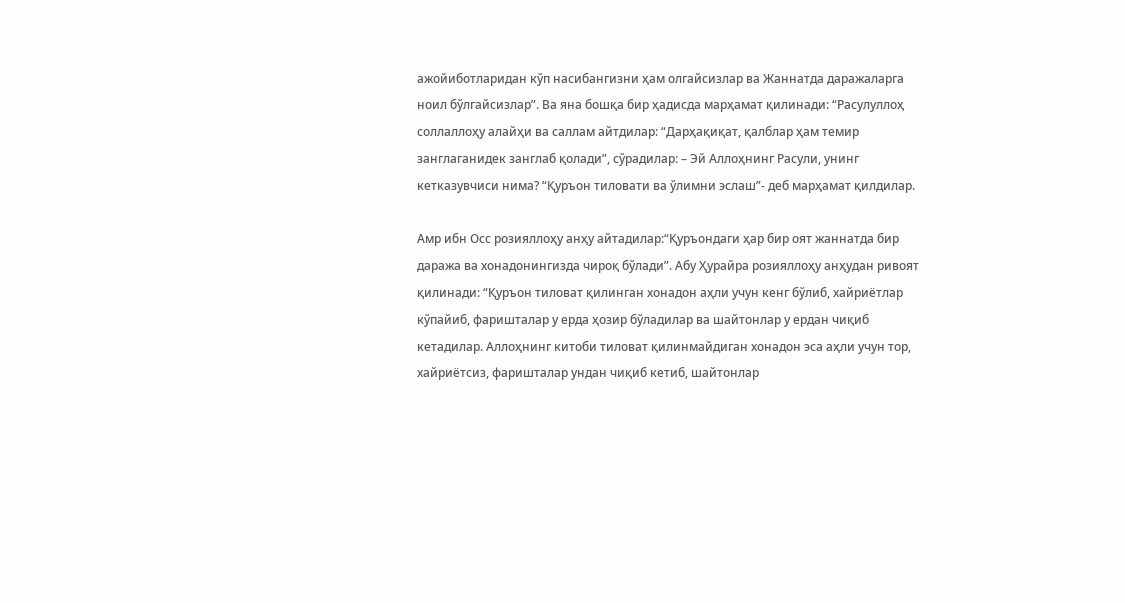ажойиботларидан кўп насибангизни ҳам олгайсизлар ва Жаннатда даражаларга ноил бўлгайсизлар”. Ва яна бошқа бир ҳадисда марҳамат қилинади: “Расулуллоҳ соллаллоҳу алайҳи ва саллам айтдилар: “Дарҳақиқат, қалблар ҳам темир занглаганидек занглаб қолади”, сўрадилар: – Эй Аллоҳнинг Расули, унинг кетказувчиси нима? “Қуръон тиловати ва ўлимни эслаш”- деб марҳамат қилдилар.

Амр ибн Осс розияллоҳу анҳу айтадилар:“Қуръондаги ҳар бир оят жаннатда бир даража ва хонадонингизда чироқ бўлади”. Абу Ҳурайра розияллоҳу анҳудан ривоят қилинади: “Қуръон тиловат қилинган хонадон аҳли учун кенг бўлиб, хайриётлар кўпайиб, фаришталар у ерда ҳозир бўладилар ва шайтонлар у ердан чиқиб кетадилар. Аллоҳнинг китоби тиловат қилинмайдиган хонадон эса аҳли учун тор, хайриётсиз, фаришталар ундан чиқиб кетиб, шайтонлар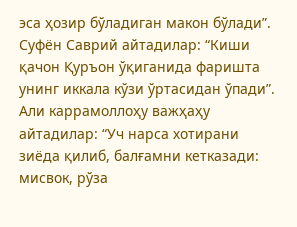эса ҳозир бўладиган макон бўлади”. Суфён Саврий айтадилар: “Киши қачон Қуръон ўқиганида фаришта унинг иккала кўзи ўртасидан ўпади”. Али каррамоллоҳу важҳаҳу айтадилар: “Уч нарса хотирани зиёда қилиб, балғамни кетказади: мисвок, рўза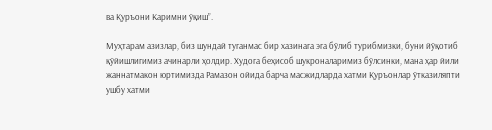ва Қуръони Каримни ўқиш”.

Муҳтарам азизлар, биз шундай туганмас бир хазинага эга бўлиб турибмизки, буни йўқотиб қўйишлигимиз ачинарли ҳолдир. Худога беҳисоб шукроналаримиз бўлсинки, мана ҳар йили жаннатмакон юртимизда Рамазон ойида барча масжидларда хатми Қуръонлар ўтказиляпти ушбу хатми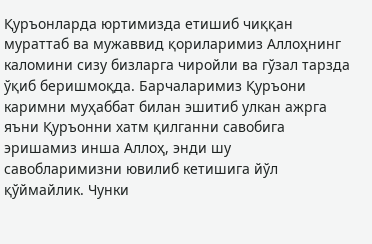Қуръонларда юртимизда етишиб чиққан мураттаб ва мужаввид қориларимиз Аллоҳнинг каломини сизу бизларга чиройли ва гўзал тарзда ўқиб беришмоқда. Барчаларимиз Қуръони каримни муҳаббат билан эшитиб улкан ажрга яъни Қуръонни хатм қилганни савобига эришамиз инша Аллоҳ, энди шу савобларимизни ювилиб кетишига йўл қўймайлик. Чунки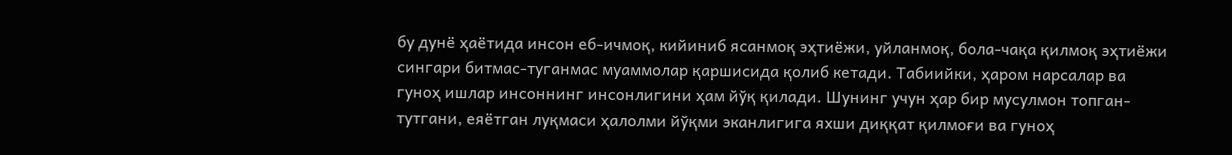бу дунё ҳаётида инсон еб-ичмоқ, кийиниб ясанмоқ эҳтиёжи, уйланмоқ, бола-чақа қилмоқ эҳтиёжи сингари битмас-туганмас муаммолар қаршисида қолиб кетади. Табиийки, ҳаром нарсалар ва гуноҳ ишлар инсоннинг инсонлигини ҳам йўқ қилади. Шунинг учун ҳар бир мусулмон топган-тутгани, еяётган луқмаси ҳалолми йўқми эканлигига яхши диққат қилмоғи ва гуноҳ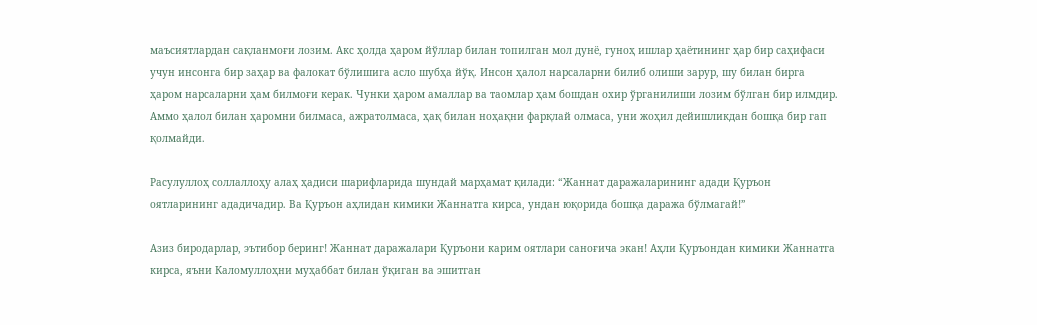маъсиятлардан сақланмоғи лозим. Акс ҳолда ҳаром йўллар билан топилган мол дунё, гуноҳ ишлар ҳаётининг ҳар бир саҳифаси учун инсонга бир заҳар ва фалокат бўлишига асло шубҳа йўқ. Инсон ҳалол нарсаларни билиб олиши зарур, шу билан бирга ҳаром нарсаларни ҳам билмоғи керак. Чунки ҳаром амаллар ва таомлар ҳам бошдан охир ўрганилиши лозим бўлган бир илмдир. Аммо ҳалол билан ҳаромни билмаса, ажратолмаса, ҳақ билан ноҳақни фарқлай олмаса, уни жоҳил дейишликдан бошқа бир гап қолмайди.

Расулуллоҳ соллаллоҳу алаҳ ҳадиси шарифларида шундай марҳамат қилади: “Жаннат даражаларининг адади Қуръон оятларининг ададичадир. Ва Қуръон аҳлидан кимики Жаннатга кирса, ундан юқорида бошқа даража бўлмагай!”

Азиз биродарлар, эътибор беринг! Жаннат даражалари Қуръони карим оятлари саноғича экан! Аҳли Қуръондан кимики Жаннатга кирса, яъни Каломуллоҳни муҳаббат билан ўқиган ва эшитган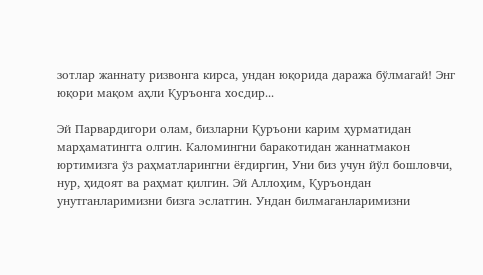зотлар жаннату ризвонга кирса, ундан юқорида даража бўлмагай! Энг юқори мақом аҳли Қуръонга хосдир...

Эй Парвардигори олам, бизларни Қуръони карим ҳурматидан марҳаматингга олгин. Каломингни баракотидан жаннатмакон юртимизга ўз раҳматларингни ёғдиргин, Уни биз учун йўл бошловчи, нур, ҳидоят ва раҳмат қилгин. Эй Аллоҳим, Қуръондан унутганларимизни бизга эслатгин. Ундан билмаганларимизни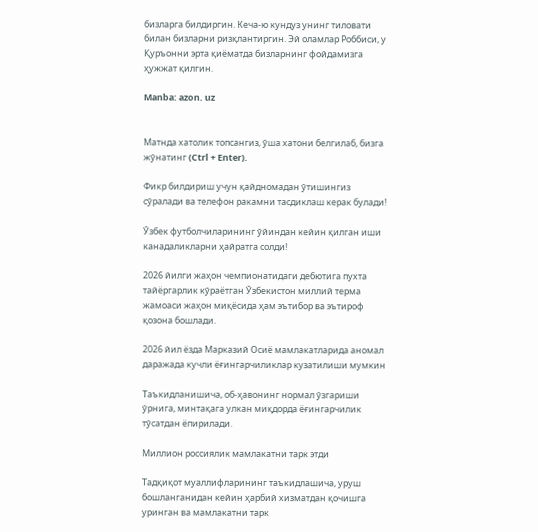бизларга билдиргин. Кеча-ю кундуз унинг тиловати билан бизларни ризқлантиргин. Эй оламлар Роббиси, у Қуръонни эрта қиёматда бизларнинг фойдамизга ҳужжат қилгин.

Manba: azon. uz


Матнда хатолик топсангиз, ўша хатони белгилаб, бизга жўнатинг (Ctrl + Enter).

Фикр билдириш учун қайдномадан ўтишингиз сўралади ва телефон ракамни тасдиклаш керак булади!

Ўзбек футболчиларининг ўйиндан кейин қилган иши канадаликларни ҳайратга солди!

2026 йилги жаҳон чемпионатидаги дебютига пухта тайёргарлик кўраётган Ўзбекистон миллий терма жамоаси жаҳон миқёсида ҳам эътибор ва эътироф қозона бошлади.

2026 йил ёзда Марказий Осиё мамлакатларида аномал даражада кучли ёғингарчиликлар кузатилиши мумкин

Таъкидланишича, об-ҳавонинг нормал ўзгариши ўрнига, минтақага улкан миқдорда ёғингарчилик тўсатдан ёпирилади.

Миллион россиялик мамлакатни тарк этди

Тадқиқот муаллифларининг таъкидлашича, уруш бошланганидан кейин ҳарбий хизматдан қочишга уринган ва мамлакатни тарк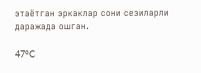этаётган эркаклар сони сезиларли даражада ошган.

47°C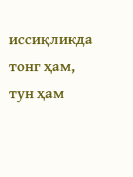иссиқликда тонг ҳам, тун ҳам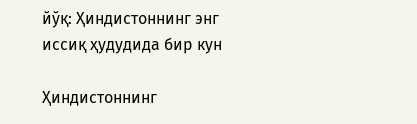йўқ: Ҳиндистоннинг энг иссиқ ҳудудида бир кун

Ҳиндистоннинг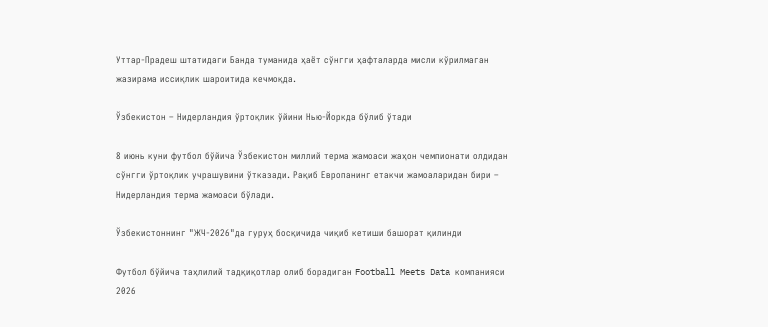Уттар-Прадеш штатидаги Банда туманида ҳаёт сўнгги ҳафталарда мисли кўрилмаган жазирама иссиқлик шароитида кечмоқда.

Ўзбекистон – Нидерландия ўртоқлик ўйини Нью-Йоркда бўлиб ўтади

8 июнь куни футбол бўйича Ўзбекистон миллий терма жамоаси жаҳон чемпионати олдидан сўнгги ўртоқлик учрашувини ўтказади. Рақиб Европанинг етакчи жамоаларидан бири – Нидерландия терма жамоаси бўлади.

Ўзбекистоннинг "ЖЧ-2026"да гуруҳ босқичида чиқиб кетиши башорат қилинди

Футбол бўйича таҳлилий тадқиқотлар олиб борадиган Football Meets Data компанияси 2026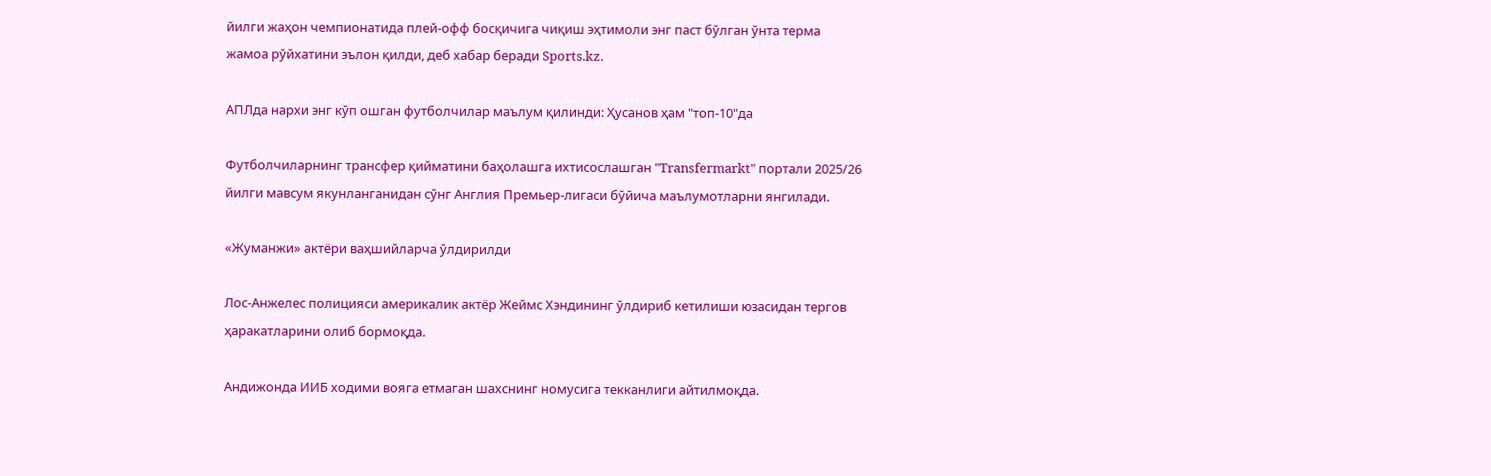йилги жаҳон чемпионатида плей-офф босқичига чиқиш эҳтимоли энг паст бўлган ўнта терма жамоа рўйхатини эълон қилди, деб хабар беради Sports.kz.

АПЛда нархи энг кўп ошган футболчилар маълум қилинди: Ҳусанов ҳам "топ-10"да

Футболчиларнинг трансфер қийматини баҳолашга ихтисослашган "Transfermarkt" портали 2025/26 йилги мавсум якунланганидан сўнг Англия Премьер-лигаси бўйича маълумотларни янгилади.

«Жуманжи» актёри ваҳшийларча ўлдирилди

Лос-Анжелес полицияси америкалик актёр Жеймс Хэндининг ўлдириб кетилиши юзасидан тергов ҳаракатларини олиб бормоқда.

Андижонда ИИБ ходими вояга етмаган шахснинг номусига текканлиги айтилмоқда.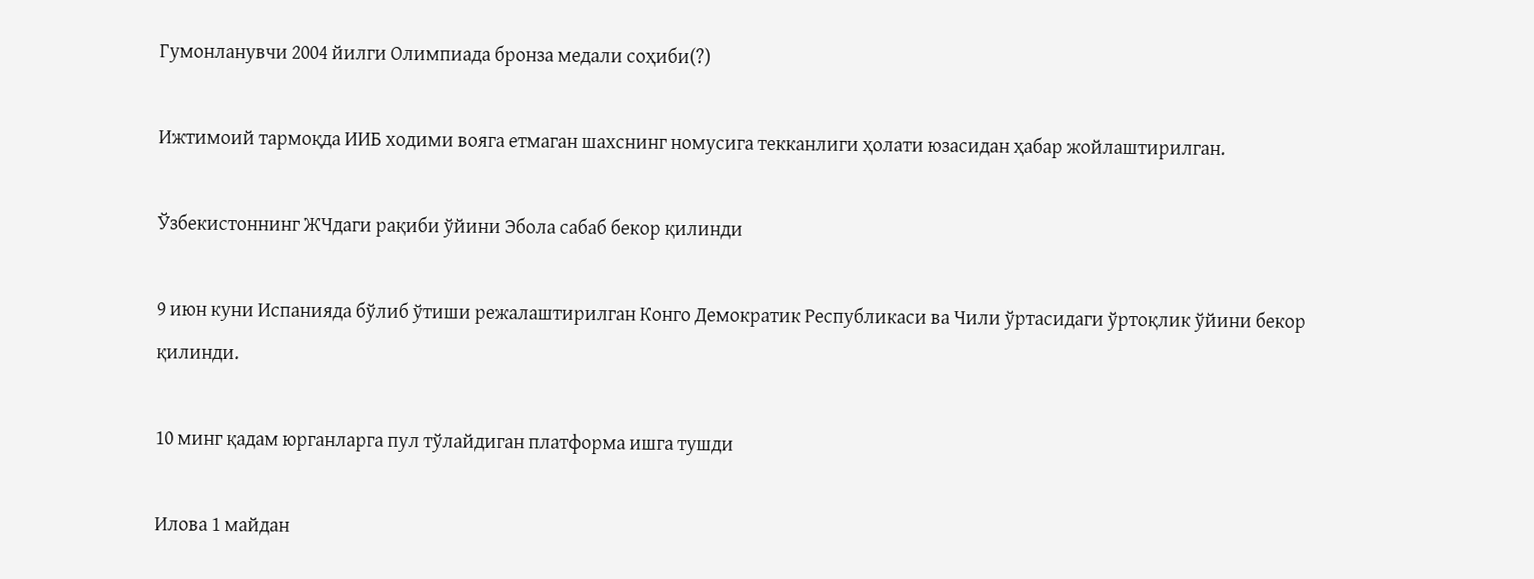Гумонланувчи 2004 йилги Олимпиада бронза медали соҳиби(?)

Ижтимоий тармоқда ИИБ ходими вояга етмаган шахснинг номусига текканлиги ҳолати юзасидан ҳабар жойлаштирилган.

Ўзбекистоннинг ЖЧдаги рақиби ўйини Эбола сабаб бекор қилинди

9 июн куни Испанияда бўлиб ўтиши режалаштирилган Конго Демократик Республикаси ва Чили ўртасидаги ўртоқлик ўйини бекор қилинди.

10 минг қадам юрганларга пул тўлайдиган платформа ишга тушди

Илова 1 майдан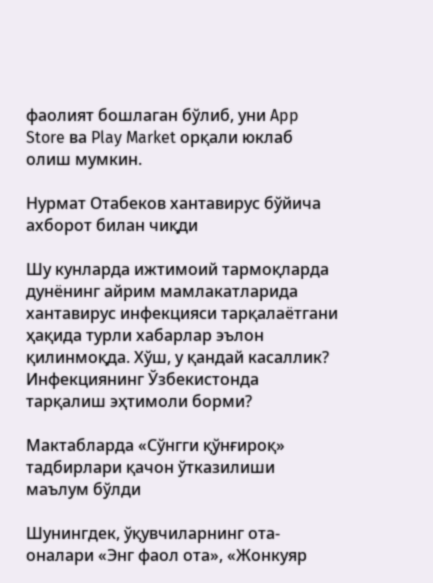фаолият бошлаган бўлиб, уни App Store ва Play Market орқали юклаб олиш мумкин.

Нурмат Отабеков хантавирус бўйича ахборот билан чиқди

Шу кунларда ижтимоий тармоқларда дунёнинг айрим мамлакатларида хантавирус инфекцияси тарқалаётгани ҳақида турли хабарлар эълон қилинмоқда. Хўш, у қандай касаллик? Инфекциянинг Ўзбекистонда тарқалиш эҳтимоли борми?

Мактабларда «Сўнгги қўнғироқ» тадбирлари қачон ўтказилиши маълум бўлди

Шунингдек, ўқувчиларнинг ота-оналари «Энг фаол ота», «Жонкуяр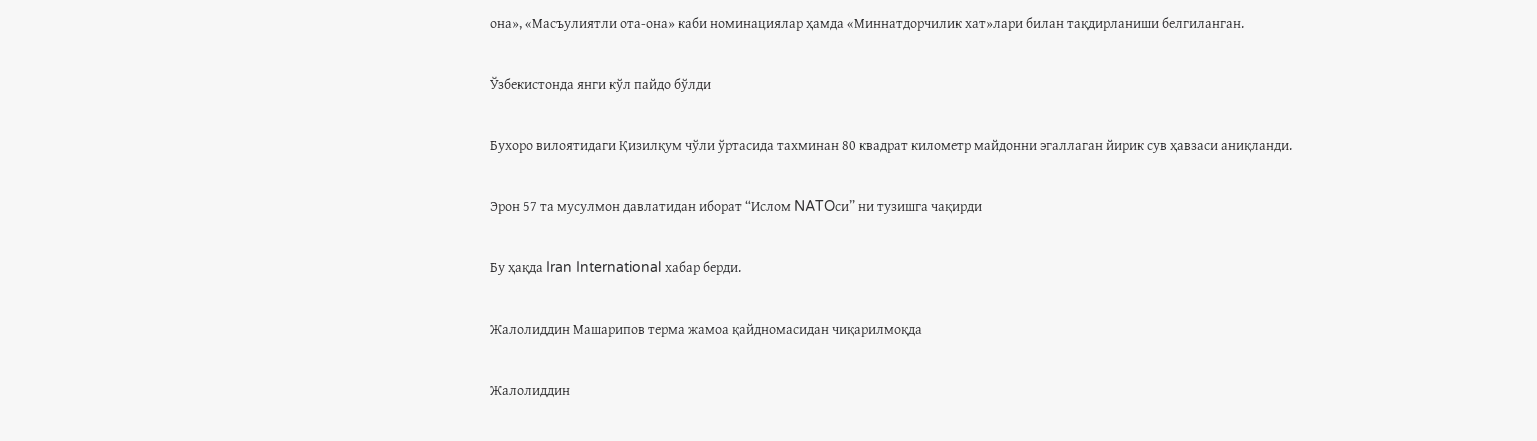она», «Масъулиятли ота-она» каби номинациялар ҳамда «Миннатдорчилик хат»лари билан тақдирланиши белгиланган.

Ўзбекистонда янги кўл пайдо бўлди

Бухоро вилоятидаги Қизилқум чўли ўртасида тахминан 80 квадрат километр майдонни эгаллаган йирик сув ҳавзаси аниқланди.

Эрон 57 та мусулмон давлатидан иборат “Ислом NATOси” ни тузишга чақирди

Бу ҳақда Iran International хабар берди.

Жалолиддин Машарипов терма жамоа қайдномасидан чиқарилмоқда

Жалолиддин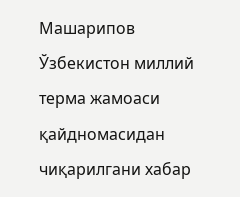Машарипов Ўзбекистон миллий терма жамоаси қайдномасидан чиқарилгани хабар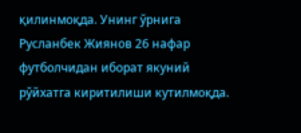қилинмоқда. Унинг ўрнига Русланбек Жиянов 26 нафар футболчидан иборат якуний рўйхатга киритилиши кутилмоқда.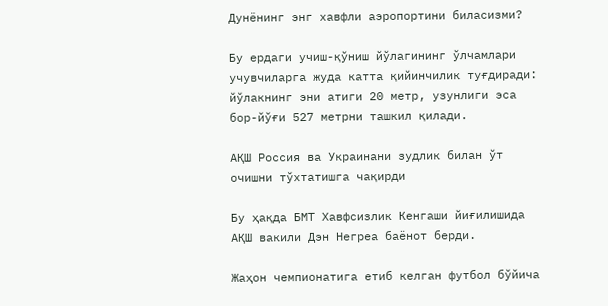Дунёнинг энг хавфли аэропортини биласизми?

Бу ердаги учиш-қўниш йўлагининг ўлчамлари учувчиларга жуда катта қийинчилик туғдиради: йўлакнинг эни атиги 20 метр, узунлиги эса бор-йўғи 527 метрни ташкил қилади.

АҚШ Россия ва Украинани зудлик билан ўт очишни тўхтатишга чақирди

Бу ҳақда БМТ Хавфсизлик Кенгаши йиғилишида АҚШ вакили Дэн Негреа баёнот берди.

Жаҳон чемпионатига етиб келган футбол бўйича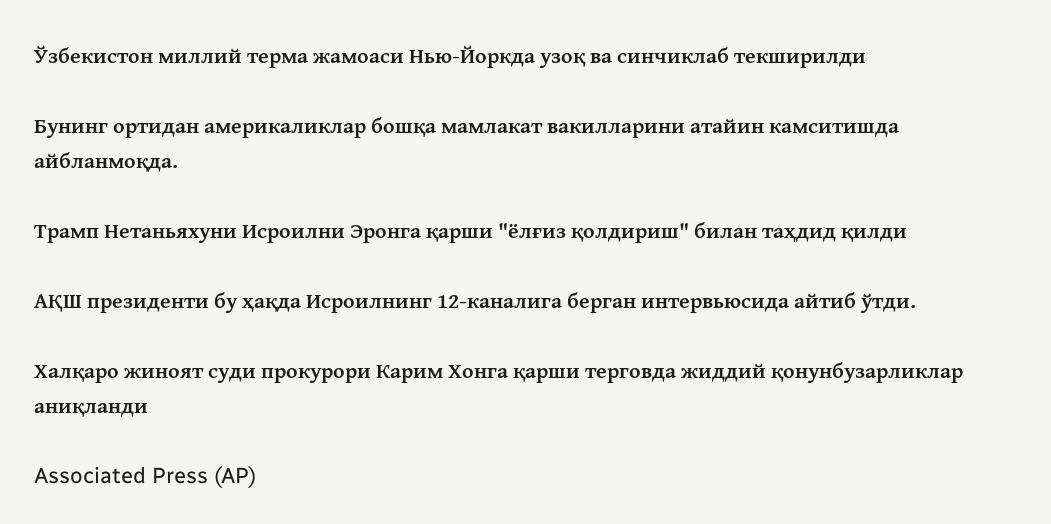Ўзбекистон миллий терма жамоаси Нью-Йоркда узоқ ва синчиклаб текширилди

Бунинг ортидан америкаликлар бошқа мамлакат вакилларини атайин камситишда айбланмоқда.

Трамп Нетаньяхуни Исроилни Эронга қарши "ёлғиз қолдириш" билан таҳдид қилди

АҚШ президенти бу ҳақда Исроилнинг 12-каналига берган интервьюсида айтиб ўтди.

Халқаро жиноят суди прокурори Карим Хонга қарши терговда жиддий қонунбузарликлар аниқланди

Associated Press (AP)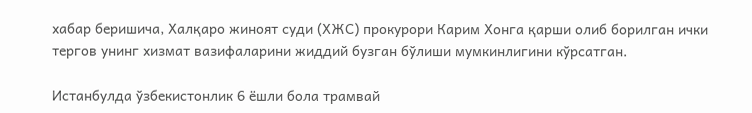хабар беришича, Халқаро жиноят суди (ХЖС) прокурори Карим Хонга қарши олиб борилган ички тергов унинг хизмат вазифаларини жиддий бузган бўлиши мумкинлигини кўрсатган.

Истанбулда ўзбекистонлик 6 ёшли бола трамвай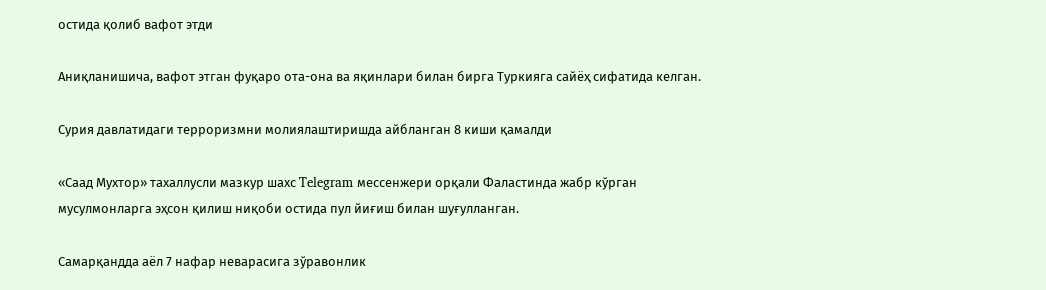остида қолиб вафот этди

Аниқланишича, вафот этган фуқаро ота-она ва яқинлари билан бирга Туркияга сайёҳ сифатида келган.

Сурия давлатидаги терроризмни молиялаштиришда айбланган 8 киши қамалди

«Саад Мухтор» тахаллусли мазкур шахс Telegram мессенжери орқали Фаластинда жабр кўрган мусулмонларга эҳсон қилиш ниқоби остида пул йиғиш билан шуғулланган.

Самарқандда аёл 7 нафар неварасига зўравонлик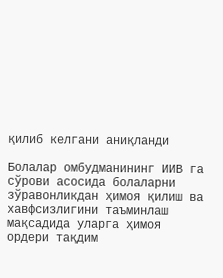қилиб келгани аниқланди

Болалар омбудманининг ИИВ га сўрови асосида болаларни зўравонликдан ҳимоя қилиш ва хавфсизлигини таъминлаш мақсадида уларга ҳимоя ордери тақдим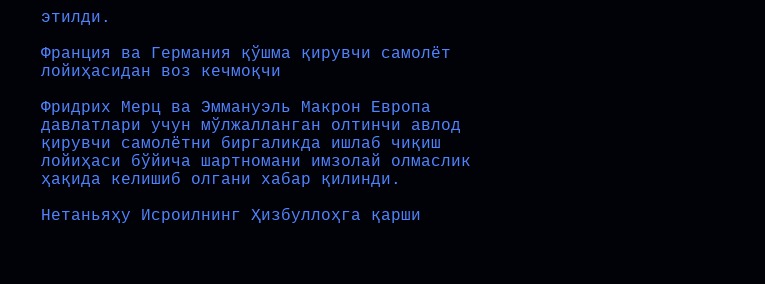этилди.

Франция ва Германия қўшма қирувчи самолёт лойиҳасидан воз кечмоқчи

Фридрих Мерц ва Эммануэль Макрон Европа давлатлари учун мўлжалланган олтинчи авлод қирувчи самолётни биргаликда ишлаб чиқиш лойиҳаси бўйича шартномани имзолай олмаслик ҳақида келишиб олгани хабар қилинди.

Нетаньяҳу Исроилнинг Ҳизбуллоҳга қарши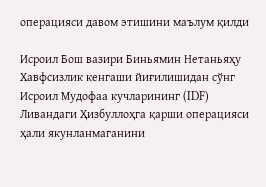операцияси давом этишини маълум қилди

Исроил Бош вазири Биньямин Нетаньяҳу Хавфсизлик кенгаши йиғилишидан сўнг Исроил Мудофаа кучларининг (IDF) Ливандаги Ҳизбуллоҳга қарши операцияси ҳали якунланмаганини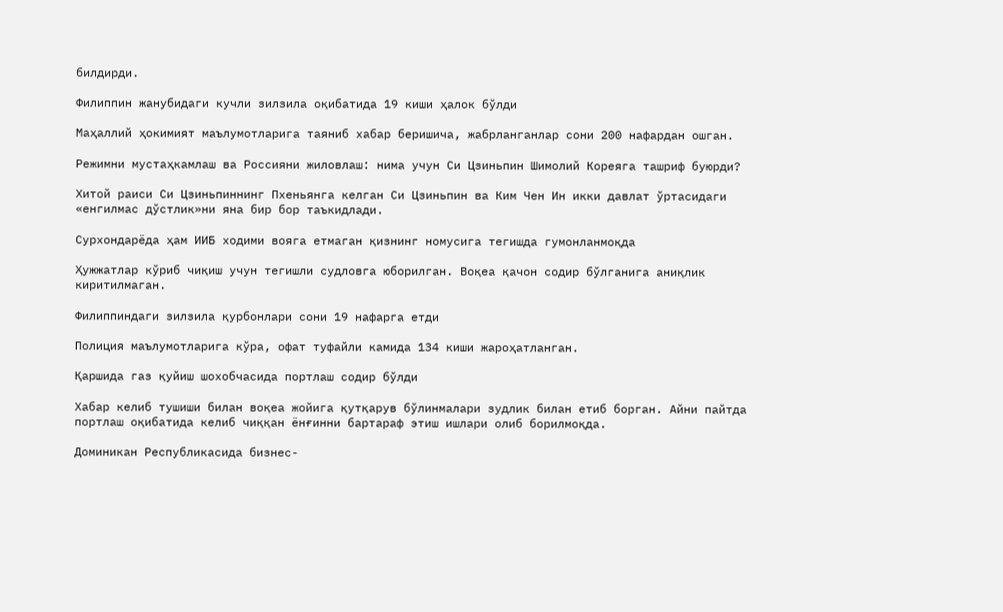билдирди.

Филиппин жанубидаги кучли зилзила оқибатида 19 киши ҳалок бўлди

Маҳаллий ҳокимият маълумотларига таяниб хабар беришича, жабрланганлар сони 200 нафардан ошган.

Режимни мустаҳкамлаш ва Россияни жиловлаш: нима учун Си Цзиньпин Шимолий Кореяга ташриф буюрди?

Хитой раиси Си Цзиньпиннинг Пхеньянга келган Си Цзиньпин ва Ким Чен Ин икки давлат ўртасидаги «енгилмас дўстлик»ни яна бир бор таъкидлади.

Сурхондарёда ҳам ИИБ ходими вояга етмаган қизнинг номусига тегишда гумонланмоқда

Ҳужжатлар кўриб чиқиш учун тегишли судловга юборилган. Воқеа қачон содир бўлганига аниқлик киритилмаган.

Филиппиндаги зилзила қурбонлари сони 19 нафарга етди

Полиция маълумотларига кўра, офат туфайли камида 134 киши жароҳатланган.

Қаршида газ қуйиш шохобчасида портлаш содир бўлди

Хабар келиб тушиши билан воқеа жойига қутқарув бўлинмалари зудлик билан етиб борган. Айни пайтда портлаш оқибатида келиб чиққан ёнғинни бартараф этиш ишлари олиб борилмоқда.

Доминикан Республикасида бизнес-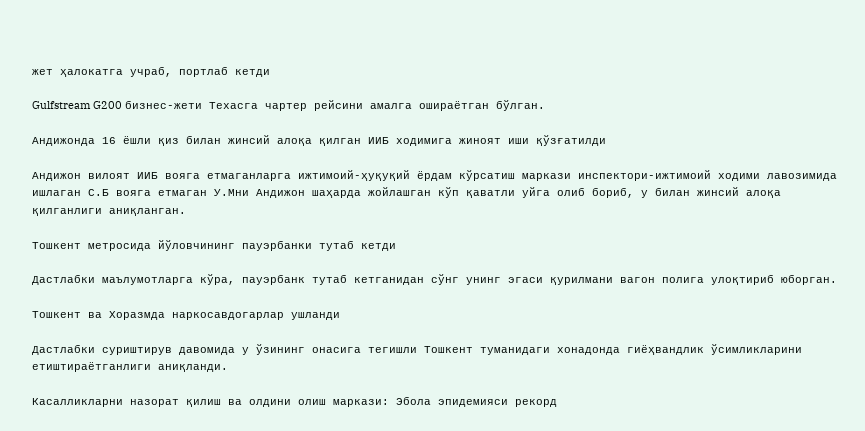жет ҳалокатга учраб, портлаб кетди

Gulfstream G200 бизнес-жети Техасга чартер рейсини амалга ошираётган бўлган.

Андижонда 16 ёшли қиз билан жинсий алоқа қилган ИИБ ходимига жиноят иши қўзғатилди

Андижон вилоят ИИБ вояга етмаганларга ижтимоий-ҳуқуқий ёрдам кўрсатиш маркази инспектори-ижтимоий ходими лавозимида ишлаган С.Б вояга етмаган У.Мни Андижон шаҳарда жойлашган кўп қаватли уйга олиб бориб, у билан жинсий алоқа қилганлиги аниқланган.

Тошкент метросида йўловчининг пауэрбанки тутаб кетди

Дастлабки маълумотларга кўра, пауэрбанк тутаб кетганидан сўнг унинг эгаси қурилмани вагон полига улоқтириб юборган.

Тошкент ва Хоразмда наркосавдогарлар ушланди

Дастлабки суриштирув давомида у ўзининг онасига тегишли Тошкент туманидаги хонадонда гиёҳвандлик ўсимликларини етиштираётганлиги аниқланди.

Касалликларни назорат қилиш ва олдини олиш маркази: Эбола эпидемияси рекорд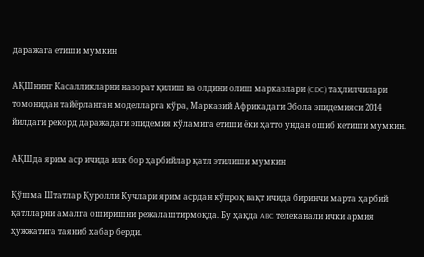даражага етиши мумкин

АҚШнинг Касалликларни назорат қилиш ва олдини олиш марказлари (CDC) таҳлилчилари томонидан тайёрланган моделларга кўра, Марказий Африкадаги Эбола эпидемияси 2014 йилдаги рекорд даражадаги эпидемия кўламига етиши ёки ҳатто ундан ошиб кетиши мумкин.

АҚШда ярим аср ичида илк бор ҳарбийлар қатл этилиши мумкин

Қўшма Штатлар Қуролли Кучлари ярим асрдан кўпроқ вақт ичида биринчи марта ҳарбий қатлларни амалга оширишни режалаштирмоқда. Бу ҳақда ABC телеканали ички армия ҳужжатига таяниб хабар берди.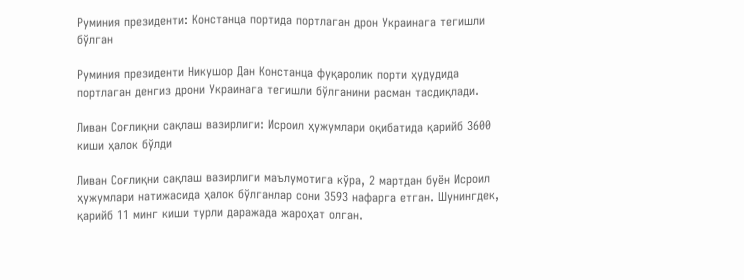Руминия президенти: Констанца портида портлаган дрон Украинага тегишли бўлган

Руминия президенти Никушор Дан Констанца фуқаролик порти ҳудудида портлаган денгиз дрони Украинага тегишли бўлганини расман тасдиқлади.

Ливан Соғлиқни сақлаш вазирлиги: Исроил ҳужумлари оқибатида қарийб 3600 киши ҳалок бўлди

Ливан Соғлиқни сақлаш вазирлиги маълумотига кўра, 2 мартдан буён Исроил ҳужумлари натижасида ҳалок бўлганлар сони 3593 нафарга етган. Шунингдек, қарийб 11 минг киши турли даражада жароҳат олган.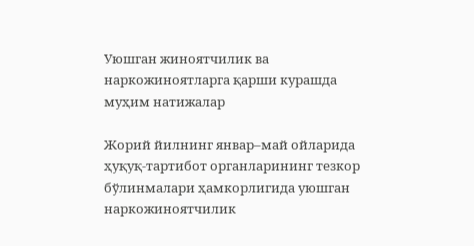Уюшган жиноятчилик ва наркожиноятларга қарши курашда муҳим натижалар

Жорий йилнинг январ–май ойларида ҳуқуқ-тартибот органларининг тезкор бўлинмалари ҳамкорлигида уюшган наркожиноятчилик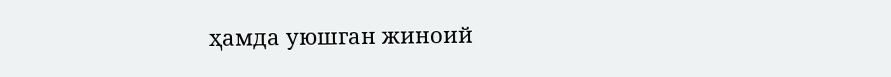ҳамда уюшган жиноий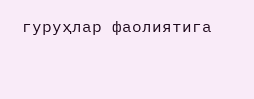гуруҳлар фаолиятига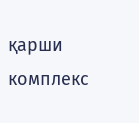қарши комплекс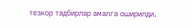тезкор тадбирлар амалга оширилди.